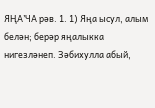ЯҢА’ЧА рәв. 1. 1) Яңа ысул, алым белән; берәр яңалыкка нигезләнеп. Зәбихулла абый,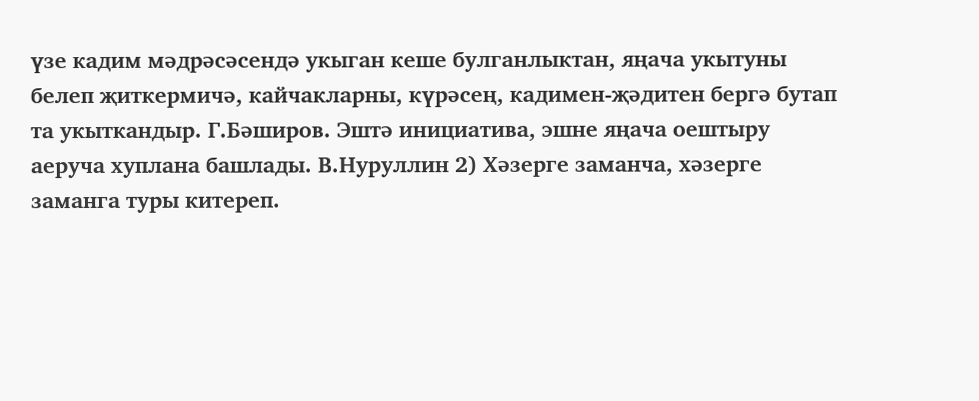үзе кадим мәдрәсәсендә укыган кеше булганлыктан, яңача укытуны белеп җиткермичә, кайчакларны, күрәсең, кадимен-җәдитен бергә бутап та укыткандыр. Г.Бәширов. Эштә инициатива, эшне яңача оештыру аеруча хуплана башлады. В.Нуруллин 2) Хәзерге заманча, хәзерге заманга туры китереп.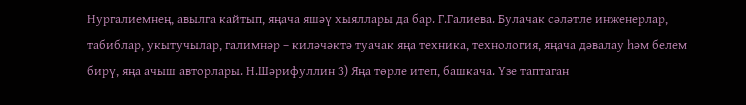Нургалиемнең, авылга кайтып, яңача яшәү хыяллары да бар. Г.Галиева. Булачак сәләтле инженерлар, табиблар, укытучылар, галимнәр – киләчәктә туачак яңа техника, технология, яңача дәвалау һәм белем бирү, яңа ачыш авторлары. Н.Шәрифуллин 3) Яңа төрле итеп, башкача. Үзе таптаган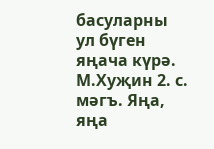басуларны ул бүген яңача күрә. М.Хуҗин 2. с. мәгъ. Яңа, яңа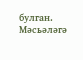булган. Мәсьәләгә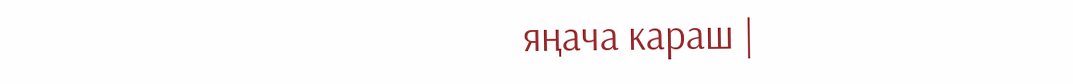яңача караш |